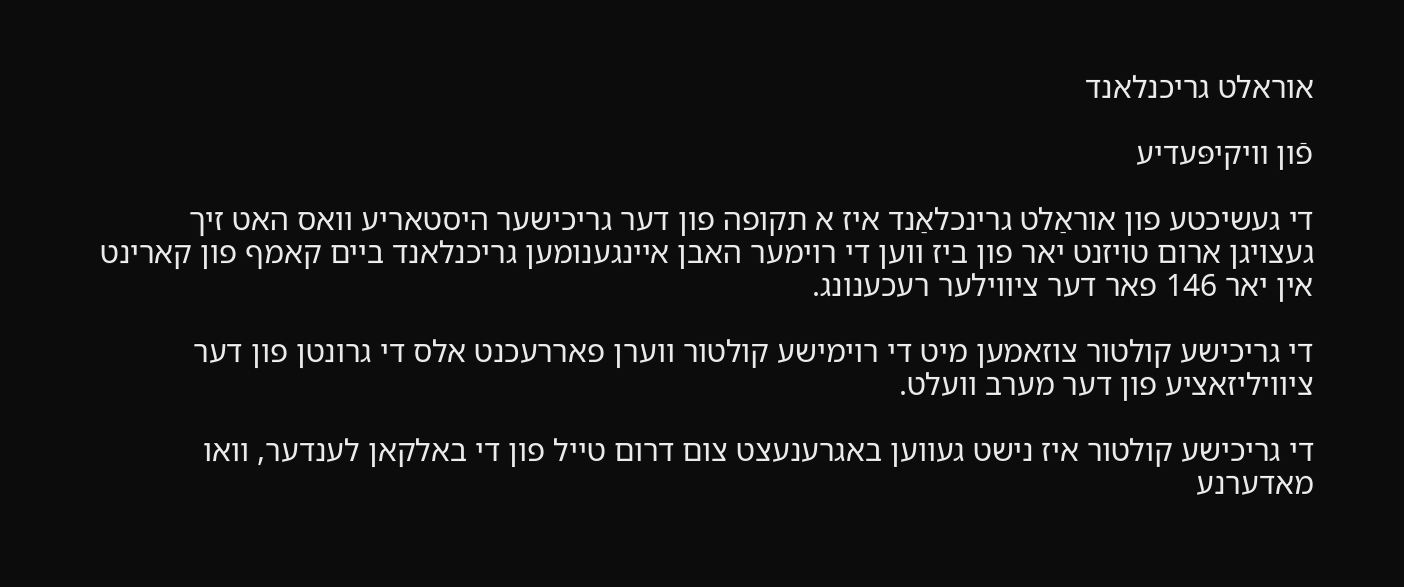אוראלט גריכנלאנד

פֿון װיקיפּעדיע

די געשיכטע פון אוראַלט גרינכלאַנד איז א תקופה פון דער גריכישער היסטאריע וואס האט זיך געצויגן ארום טויזנט יאר פון ביז ווען די רוימער האבן איינגענומען גריכנלאנד ביים קאמף פון קארינט אין יאר 146 פאר דער ציווילער רעכענונג.

די גריכישע קולטור צוזאמען מיט די רוימישע קולטור ווערן פאררעכנט אלס די גרונטן פון דער ציוויליזאציע פון דער מערב וועלט.

די גריכישע קולטור איז נישט געווען באגרענעצט צום דרום טייל פון די באלקאן לענדער, וואו מאדערנע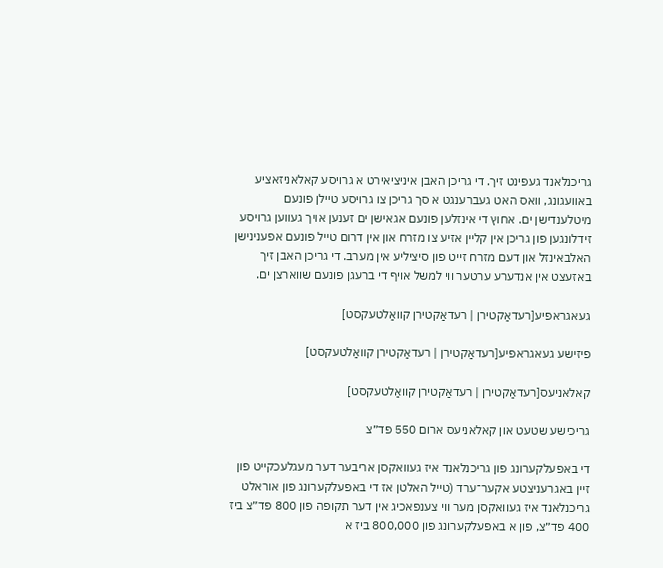גריכנלאנד געפינט זיך. די גריכן האבן איניציאירט א גרויסע קאלאניזאציע באוועגונג, וואס האט געברענגט א סך גריכן צו גרויסע טיילן פונעם מיטלענדישן ים. אחוץ די אינזלען פונעם אגאישן ים זענען אויך געווען גרויסע זידלונגען פון גריכן אין קליין אזיע צו מזרח און אין דרום טייל פונעם אפענינישן האלבאינזל און דעם מזרח זייט פון סיציליע אין מערב. די גריכן האבן זיך באזעצט אין אנדערע ערטער ווי למשל אויף די ברעגן פונעם שווארצן ים.

געאגראפיע[רעדאַקטירן | רעדאַקטירן קוואַלטעקסט]

פיזישע געאגראפיע[רעדאַקטירן | רעדאַקטירן קוואַלטעקסט]

קאלאניעס[רעדאַקטירן | רעדאַקטירן קוואַלטעקסט]

גריכישע שטעט און קאלאניעס ארום 550 פד״צ

די באפעלקערונג פון גריכנלאנד איז געוואקסן אריבער דער מעגלעכקייט פון זיין באגרעניצטע אקער־ערד (טייל האלטן אז די באפעלקערונג פון אוראלט גריכנלאנד איז געוואקסן מער ווי צענפאכיג אין דער תקופה פון 800 פד״צ ביז 400 פד״צ, פון א באפעלקערונג פון 800,000 ביז א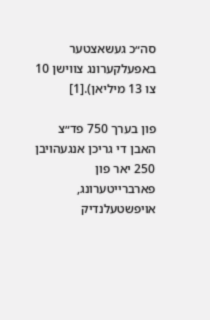סה״כ געשאצטער באפעלקערונג צווישן 10 צו 13 מיליאן).[1]

פון בערך 750 פד״צ האבן די גריכן אנגעהויבן 250 יאר פון פארברייטערונג, אויפשטעלנדיק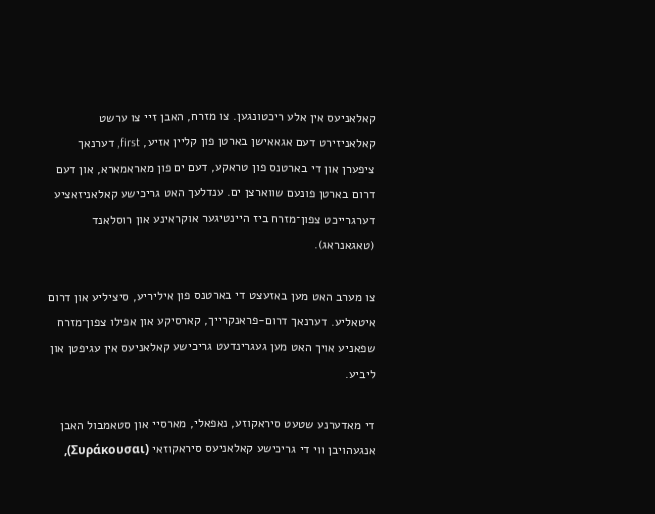קאלאניעס אין אלע ריכטונגען. צו מזרח, האבן זיי צו ערשט קאלאניזירט דעם אגאאישן בארטן פון קליין אזיע, first, דערנאך ציפערן און די בארטנס פון טראקע, דעם ים פון מאראמארא, און דעם דרום בארטן פונעם שווארצן ים. ענדלעך האט גריכישע קאלאניזאציע דערגרייכט צפון־מזרח ביז היינטיגער אוקראינע און רוסלאנד (טאגאנראג).

צו מערב האט מען באזעצט די בארטנס פון איליריע, סיציליע און דרום איטאליע. דערנאך דרום-פראנקרייך, קארסיקע און אפילו צפון־מזרח שפאניע אויך האט מען געגרינדעט גריכישע קאלאניעס אין עגיפטן און ליביע.

די מאדערנע שטעט סיראקוזע, נאפאלי, מארסיי און סטאמבול האבן אנגעהויבן ווי די גריכישע קאלאניעס סיראקוזאי (Συράκουσαι),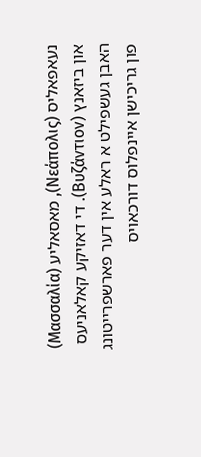נעאפאליס (Νεάπολις), מאסאליע (Μασσαλία) און ביזאנץ (Βυζάντιον). די דאזיקע קאלאניעס האבן געשפילט א ראלע אין דער פארשפרייטונג פון גריכישן איינפלוס דורכאויס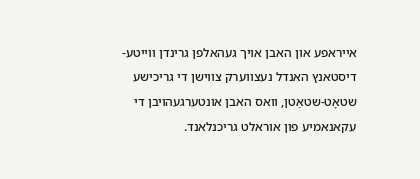אייראפע און האבן אויך געהאלפן גרינדן ווייטע-דיסטאנץ האנדל נעצווערק צווישן די גריכישע שטאָט-שטאַטן, וואס האבן אונטערגעהויבן די עקאנאמיע פון אוראלט גריכנלאנד.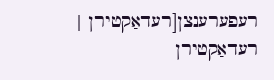רעפערענצן[רעדאַקטירן | רעדאַקטירן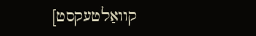קוואַלטעקסט]